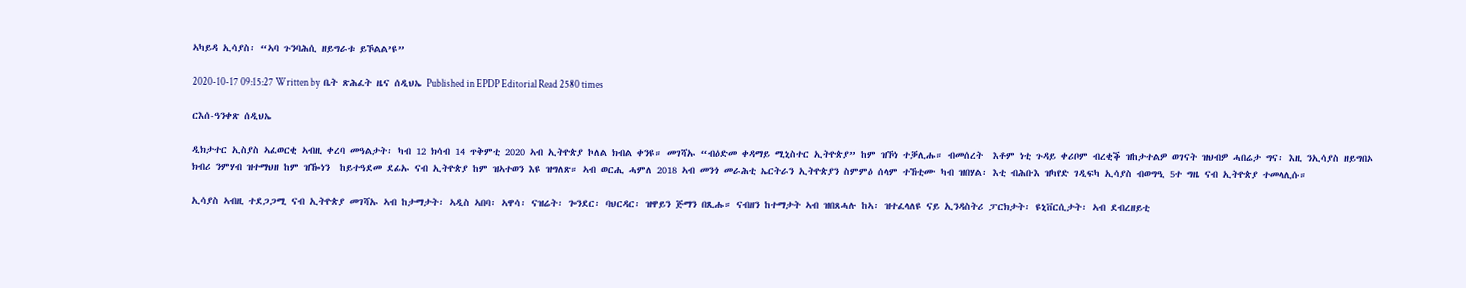ኣካይዳ ኢሳያስ፡ “ኣባ ጉንባሕሲ ዘይግራቱ ይኾልል’ዩ”

2020-10-17 09:15:27 Written by  ቤት ጽሕፈት ዜና ሰዲህኤ Published in EPDP Editorial Read 2580 times

ርእሰ-ዓንቀጽ ሰዲህኤ

ዲክታተር ኢስያስ ኣፈወርቂ ኣብዚ ቀረባ መዓልታት፡ ካብ 12 ክሳብ 14 ጥቅምቲ 2020 ኣብ ኢትዮጵያ ኮለል ክብል ቀንዩ። መገሻኡ “ብዕድመ ቀዳማይ ሚኒስተር ኢትዮጵያ” ከም ዝኾነ ተቓሊሑ። ብመሰረት  እቶም ነቲ ጉዳይ ቀሪቦም ብረቂቕ ዝከታተልዎ ወገናት ዝህብዎ ሓበሬታ ግና፡ እዚ ንኢሳያስ ዘይግበኦ ክብሪ ንምሃብ ዝተማህዘ ከም ዝዀነን  ከይተዓደመ ደፊኡ ናብ ኢትዮጵያ ከም ዝኣተወን እዩ ዝግለጽ። ኣብ ወርሒ ሓምለ 2018 ኣብ መንጎ መራሕቲ ኤርትራን ኢትዮጵያን ስምምዕ ሰላም ተኸቲሙ ካብ ዝበሃል፡ እቲ ብሕቡእ ዝካየድ ገዲፍካ ኢሳያስ ብወግዒ 5ተ ግዜ ናብ ኢትዮጵያ ተመላሊሱ።

ኢሳያስ ኣብዚ ተደጋጋሚ ናብ ኢትዮጵያ መገሻኡ ኣብ ከታማታት፡ ኣዲስ ኣበባ፡ ኣዋሳ፡ ናዝሬት፡ ጐንደር፡ ባህርዳር፡ ዝዋይን ጅማን በጺሑ። ናብዘን ከተማታት ኣብ ዝበጸሓሉ ከኣ፡ ዝተፈላለዩ ናይ ኢንዳስትሪ ፓርክታት፡ ዩኒቨርሲታት፡ ኣብ ደብረዘይቲ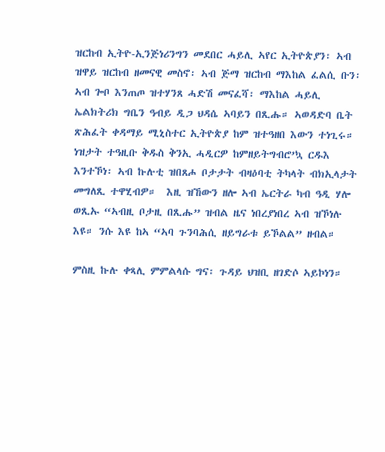ዝርከብ ኢትዮ-ኢንጅነሪንግን መደበር ሓይሊ ኣየር ኢትዮጵያን፡ ኣብ ዝዋይ ዝርከብ ዘመናዊ መስኖ፡ ኣብ ጅማ ዝርከብ ማእከል ፈልሲ ቡን፡ ኣብ ጐቦ እንጠጦ ዝተሃንጸ ሓድሽ መናፈሻ፡ ማእከል ሓይሊ ኤልክትሪክ ግቤን ዓብይ ዲጋ ህዳሴ ኣባይን በጺሑ። ኣወዳድባ ቤት ጽሕፈት ቀዳማይ ሚኒስተር ኢትዮጵያ ከም ዝተዓዘበ እውን ተነጊሩ። ነዝታት ተዓዚቡ ቅዱስ ቅንኢ ሓዲርዎ ከምዘይትግብሮ’ኳ ርዱእ እንተኾነ፡ ኣብ ኩሉቲ ዝበጸሖ ቦታታት ብዛዕባቲ ትካላት ብክኢላታት መግለጺ ተዋሂብዎ።  እዚ ዝኸውን ዘሎ ኣብ ኤርትራ ካብ ዓዲ ሃሎ ወጺኡ “ኣብዚ ቦታዚ በጺሑ” ዝብል ዜና ነበረያነበረ ኣብ ዝኾነሉ እዩ። ንሱ እዩ ከኣ “ኣባ ጉንባሕሲ ዘይግራቱ ይኾልል” ዘብል።

ምስዚ ኩሉ ቀጻሊ ምምልላሱ ግና፡ ጉዳይ ህዝቢ ዘገድሶ ኣይኮነን።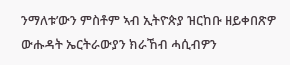ንማለቱ’ውን ምስቶም ኣብ ኢትዮጵያ ዝርከቡ ዘይቀበጽዎ ውሑዳት ኤርትራውያን ክራኸብ ሓሲብዎን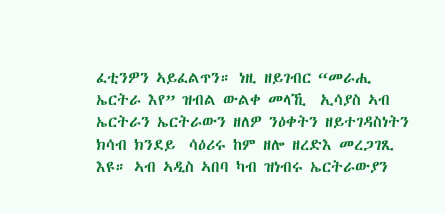ፈቲንዎን ኣይፈልጥን። ነዚ ዘይገብር “መራሒ ኤርትራ እየ” ዝብል ውልቀ መላኺ  ኢሳያስ ኣብ ኤርትራን ኤርትራውን ዘለዎ ንዕቀትን ዘይተገዳስነትን ክሳብ ክንደይ  ሳዕሪሩ ከም ዘሎ ዘረድእ መረጋገጺ እዩ። ኣብ ኣዲስ ኣበባ ካብ ዝነብሩ ኤርትራውያን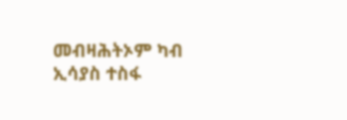መብዛሕትኦም ካብ ኢሳያስ ተስፋ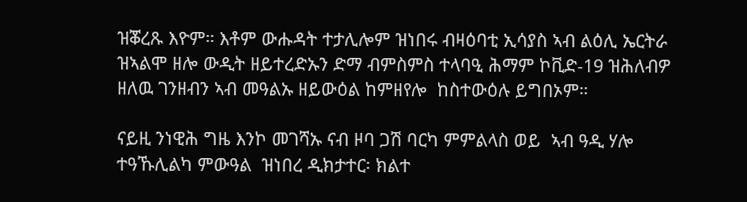ዝቖረጹ እዮም። እቶም ውሑዳት ተታሊሎም ዝነበሩ ብዛዕባቲ ኢሳያስ ኣብ ልዕሊ ኤርትራ ዝኣልሞ ዘሎ ውዲት ዘይተረድኡን ድማ ብምስምስ ተላባዒ ሕማም ኮቪድ-19 ዝሕለብዎ ዘለዉ ገንዘብን ኣብ መዓልኡ ዘይውዕል ከምዘየሎ  ከስተውዕሉ ይግበኦም።

ናይዚ ንነዊሕ ግዜ እንኮ መገሻኡ ናብ ዞባ ጋሽ ባርካ ምምልላስ ወይ  ኣብ ዓዲ ሃሎ ተዓኹሊልካ ምውዓል  ዝነበረ ዲክታተር፡ ክልተ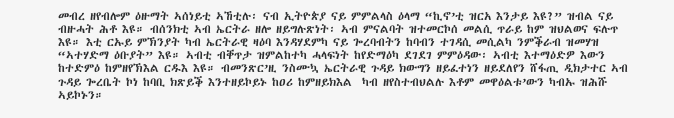መብረ ዘየብሎም ዕዙማት ኣሰነይቲ ኣኸቲሉ፡ ናብ ኢትዮጵያ ናይ ምምልላስ ዕላማ “ኪኖ’ቲ ዝርአ እንታይ እዩ?” ዝብል ናይ ብዙሓት ሕቶ እዩ። ብሰንክቲ ኣብ ኤርትራ ዘሎ ዘይግሉጽነት፡ ኣብ ምናልባት ዝተመርኮሰ መልሲ ጥራይ ከም ዝህልወና ፍሉጥ እዩ። እቲ ርኡይ ምኽንያት ካብ ኤርትራዊ ዛዕባ እንዳሃደምካ ናይ ጐረባብትን ከባብን ተገዳሲ መሲልካ ንምቕራብ ዝመሃዝ “ኣተሃድማ ዕቡያት” እዩ። ኣብቲ ብቐጥታ ዝምልከተካ ሓላፍነት ከየድማዕካ ደገደገ ምምዕዳው፡ ኣብቲ እተማዕድዎ እውን ከተድምዕ ከምዘየኽእል ርዱእ እዩ። ብመንጽር’ዚ ንስሙኳ ኤርትራዊ ጉዳይ ክውግን ዘይፈተነን ዘይደለየን ሸፋጢ ዲክታተር ኣብ ጉዳይ ጐረቤት ኮነ ከባቢ ክጽይቕ እንተዘይኮይኑ ከዐሪ ከምዘይክእል  ካብ ዘየስተብህልሉ እቶም መዋዕልቱ’ውን ካብኡ ዝሕሹ ኣይኮኑን።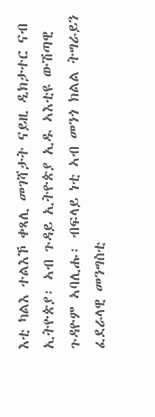እቲ ካልእ ተልእኾ ቀጻሊ መገሻታት ናይዚ ዲክታተር ናብ ኢትዮጵያ፡ ኣብ ጉዳይ ኢትዮጵያ ኢዱ ኣእቲዩ ውሽጣዊ ጉዳዮም ኣባሊሑ፡ ብፍላይ ነቲ ኣብ መንጎ ክልል ትግራይን ፈደራላዊ መንግስቲ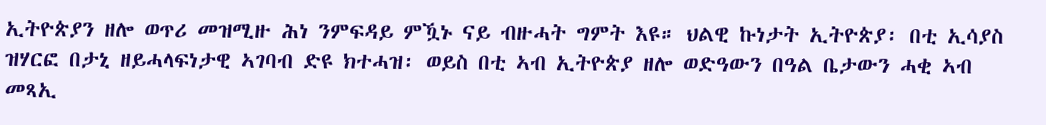ኢትዮጵያን ዘሎ ወጥሪ መዝሚዙ ሕነ ንምፍዳይ ምዃኑ ናይ ብዙሓት ግምት እዩ። ህልዊ ኩነታት ኢትዮጵያ፡ በቲ ኢሳያስ ዝሃርፎ በታኒ ዘይሓላፍነታዊ ኣገባብ ድዩ ክተሓዝ፡ ወይስ በቲ ኣብ ኢትዮጵያ ዘሎ ወድዓውን በዓል ቤታውን ሓቂ ኣብ መጻኢ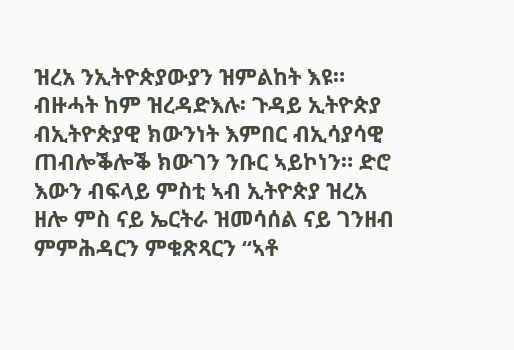ዝረአ ንኢትዮጵያውያን ዝምልከት እዩ። ብዙሓት ከም ዝረዳድእሉ፡ ጉዳይ ኢትዮጵያ ብኢትዮጵያዊ ክውንነት እምበር ብኢሳያሳዊ ጠብሎቕሎቕ ክውገን ንቡር ኣይኮነን። ድሮ እውን ብፍላይ ምስቲ ኣብ ኢትዮጵያ ዝረአ ዘሎ ምስ ናይ ኤርትራ ዝመሳሰል ናይ ገንዘብ ምምሕዳርን ምቁጽጻርን “ኣቶ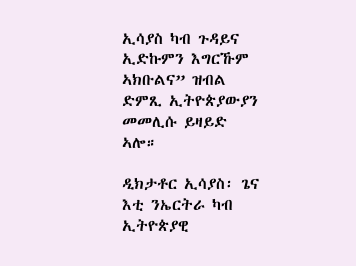ኢሳያስ ካብ ጉዳይና ኢድኩምን እግርኹም ኣክቡልና” ዝብል  ድምጺ ኢትዮጵያውያን መመሊሱ ይዛይድ ኣሎ።

ዲክታቶር ኢሳያስ፡ ጌና እቲ ንኤርትራ ካብ ኢትዮጵያዊ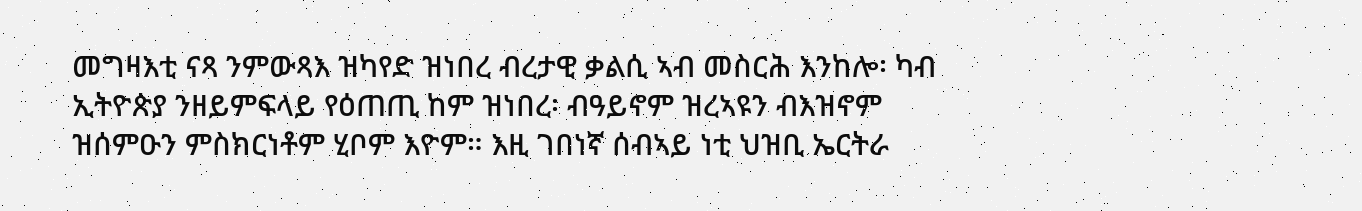መግዛእቲ ናጻ ንምውጻእ ዝካየድ ዝነበረ ብረታዊ ቃልሲ ኣብ መስርሕ እንከሎ፡ ካብ ኢትዮጵያ ንዘይምፍላይ የዕጠጢ ከም ዝነበረ፡ ብዓይኖም ዝረኣዩን ብእዝኖም ዝሰምዑን ምስክርነቶም ሂቦም እዮም። እዚ ገበነኛ ሰብኣይ ነቲ ህዝቢ ኤርትራ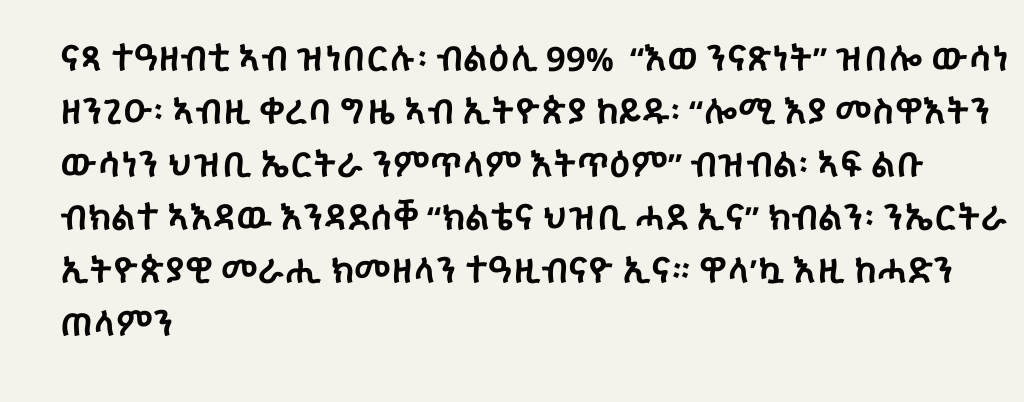ናጻ ተዓዘብቲ ኣብ ዝነበርሉ፡ ብልዕሊ 99%  “እወ ንናጽነት” ዝበሎ ውሳነ ዘንጊዑ፡ ኣብዚ ቀረባ ግዜ ኣብ ኢትዮጵያ ከይዱ፡ “ሎሚ እያ መስዋእትን ውሳነን ህዝቢ ኤርትራ ንምጥላም እትጥዕም” ብዝብል፡ ኣፍ ልቡ ብክልተ ኣእዳዉ እንዳደሰቐ “ክልቴና ህዝቢ ሓደ ኢና” ክብልን፡ ንኤርትራ ኢትዮጵያዊ መራሒ ክመዘላን ተዓዚብናዮ ኢና። ዋላ’ኳ እዚ ከሓድን ጠላምን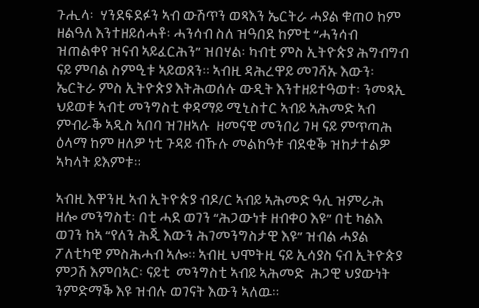ጉሒላ፡  ሃንደፍደፉን ኣብ ውሽጥን ወጻእን ኤርትራ ሓያል ቁጠዐ ከም ዘልዓለ እንተዘይሰሓቶ፡ ሓንሳብ ስለ ዝዓበደ ከምቲ “ሓንሳብ ዝጠልቀየ ዝናብ ኣይፈርሕን” ዝበሃል፡ ካብቲ ምስ ኢትዮጵያ ሕግብግብ ናይ ምባል ስምዒቱ ኣይወጸን። ኣብዚ ዳሕረዋይ መገሻኡ እውን፡ ኤርትራ ምስ ኢትዮጵያ እትሕወሰሉ ውዲት እንተዘይተዓወተ፡ ንመጻኢ ህይወቱ ኣብቲ መንግስቲ ቀዳማይ ሚኒስተር ኣብይ ኣሕመድ ኣብ ምብራቕ ኣዲስ ኣበባ ዝገዘኣሉ  ዘመናዊ መንበሪ ገዛ ናይ ምጥጣሕ ዕላማ ከም ዘለዎ ነቲ ጉዳይ ብኹሉ መልከዓቱ ብደቂቕ ዝከታተልዎ ኣካላት ይእምቱ።

ኣብዚ እዋንዚ ኣብ ኢትዮጵያ ብዶ/ር ኣብይ ኣሕመድ ዓሊ ዝምራሕ ዘሎ መንግስቲ፡ በቲ ሓደ ወገን “ሕጋውነቱ ዘብቀዐ እዩ” በቲ ካልእ ወገን ከኣ “የለን ሕጂ እውን ሕገመንግስታዊ እዩ” ዝብል ሓያል ፖለቲካዊ ምስሕሓብ ኣሎ። ኣብዚ ህሞትዚ ናይ ኢሳያስ ናብ ኢትዮጵያ ምጋሽ እምበኣር፡ ናይቲ  መንግስቲ ኣብይ ኣሕመድ  ሕጋዊ ህያውነት ንምድማቕ እዩ ዝብሉ ወገናት እውን ኣለዉ።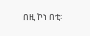በዚ ኮነ በቲ፡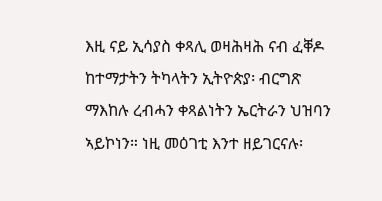እዚ ናይ ኢሳያስ ቀጻሊ ወዛሕዛሕ ናብ ፈቐዶ ከተማታትን ትካላትን ኢትዮጵያ፡ ብርግጽ ማእከሉ ረብሓን ቀጻልነትን ኤርትራን ህዝባን ኣይኮነን። ነዚ መዕገቲ እንተ ዘይገርናሉ፡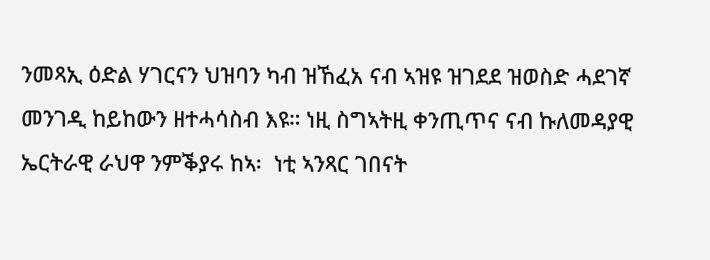ንመጻኢ ዕድል ሃገርናን ህዝባን ካብ ዝኸፈአ ናብ ኣዝዩ ዝገደደ ዝወስድ ሓደገኛ መንገዲ ከይከውን ዘተሓሳስብ እዩ። ነዚ ስግኣትዚ ቀንጢጥና ናብ ኩለመዳያዊ ኤርትራዊ ራህዋ ንምቕያሩ ከኣ፡  ነቲ ኣንጻር ገበናት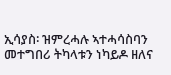ኢሳያስ፡ ዝምረሓሉ ኣተሓሳስባን መተግበሪ ትካላቱን ነካይዶ ዘለና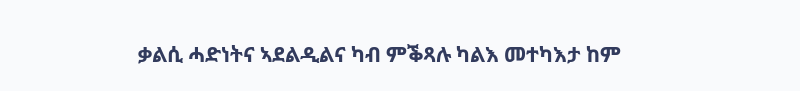ቃልሲ ሓድነትና ኣደልዲልና ካብ ምቕጻሉ ካልእ መተካእታ ከም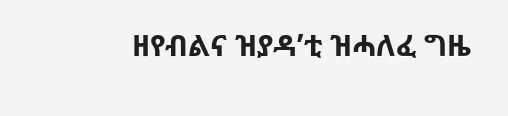ዘየብልና ዝያዳ’ቲ ዝሓለፈ ግዜ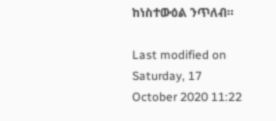ከነስተውዕል ንጥለብ።

Last modified on Saturday, 17 October 2020 11:22